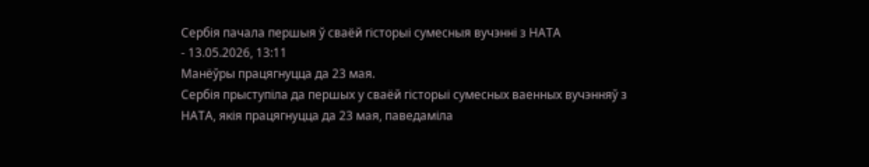Сербія пачала першыя ў сваёй гісторыі сумесныя вучэнні з НАТА
- 13.05.2026, 13:11
Манёўры працягнуцца да 23 мая.
Сербія прыступіла да першых у сваёй гісторыі сумесных ваенных вучэнняў з НАТА, якія працягнуцца да 23 мая, паведаміла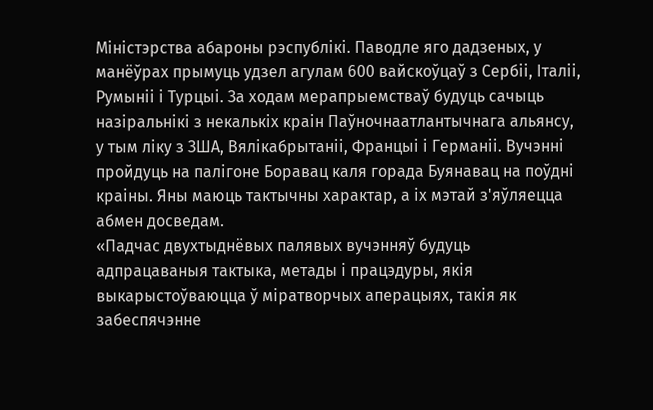Міністэрства абароны рэспублікі. Паводле яго дадзеных, у манёўрах прымуць удзел агулам 600 вайскоўцаў з Сербіі, Італіі, Румыніі і Турцыі. За ходам мерапрыемстваў будуць сачыць назіральнікі з некалькіх краін Паўночнаатлантычнага альянсу, у тым ліку з ЗША, Вялікабрытаніі, Францыі і Германіі. Вучэнні пройдуць на палігоне Боравац каля горада Буянавац на поўдні краіны. Яны маюць тактычны характар, а іх мэтай з'яўляецца абмен досведам.
«Падчас двухтыднёвых палявых вучэнняў будуць адпрацаваныя тактыка, метады і працэдуры, якія выкарыстоўваюцца ў міратворчых аперацыях, такія як забеспячэнне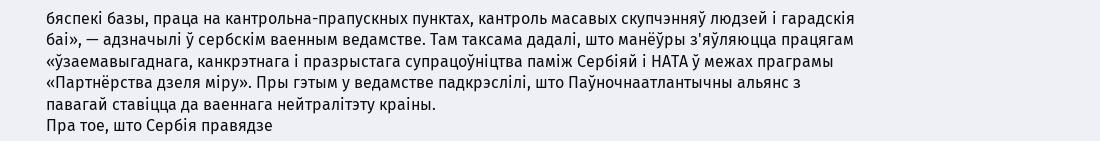бяспекі базы, праца на кантрольна-прапускных пунктах, кантроль масавых скупчэнняў людзей і гарадскія баі», — адзначылі ў сербскім ваенным ведамстве. Там таксама дадалі, што манёўры з'яўляюцца працягам «ўзаемавыгаднага, канкрэтнага і празрыстага супрацоўніцтва паміж Сербіяй і НАТА ў межах праграмы «Партнёрства дзеля міру». Пры гэтым у ведамстве падкрэслілі, што Паўночнаатлантычны альянс з павагай ставіцца да ваеннага нейтралітэту краіны.
Пра тое, што Сербія правядзе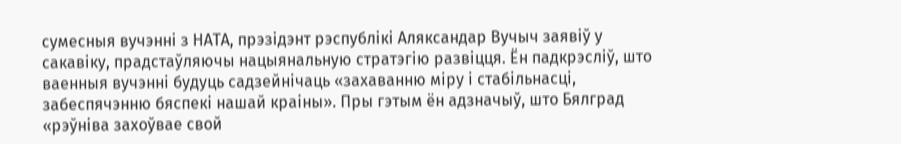сумесныя вучэнні з НАТА, прэзідэнт рэспублікі Аляксандар Вучыч заявіў у сакавіку, прадстаўляючы нацыянальную стратэгію развіцця. Ён падкрэсліў, што ваенныя вучэнні будуць садзейнічаць «захаванню міру і стабільнасці, забеспячэнню бяспекі нашай краіны». Пры гэтым ён адзначыў, што Бялград «рэўніва захоўвае свой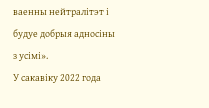ваенны нейтралітэт і будуе добрыя адносіны з усімі».
У сакавіку 2022 года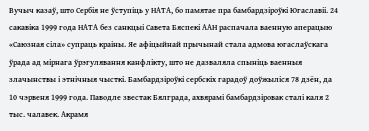Вучыч казаў, што Сербія не ўступіць у НАТА, бо памятае пра бамбардзіроўкі Югаславіі. 24 сакавіка 1999 года НАТА без санкцыі Савета Бяспекі ААН распачала ваенную аперацыю «Саюзная сіла» супраць краіны. Яе афіцыйнай прычынай стала адмова югаслаўскага ўрада ад мірнага ўрэгулявання канфлікту, што не дазваляла спыніць ваенныя злачынствы і этнічныя чысткі. Бамбардзіроўкі сербскіх гарадоў доўжыліся 78 дзён, да 10 чэрвеня 1999 года. Паводле звестак Бялграда, ахвярамі бамбардзіровак сталі каля 2 тыс. чалавек. Акрамя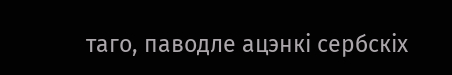таго, паводле ацэнкі сербскіх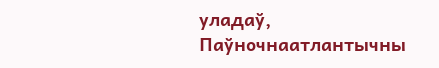уладаў, Паўночнаатлантычны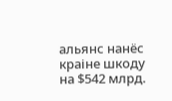альянс нанёс краіне шкоду на $542 млрд.